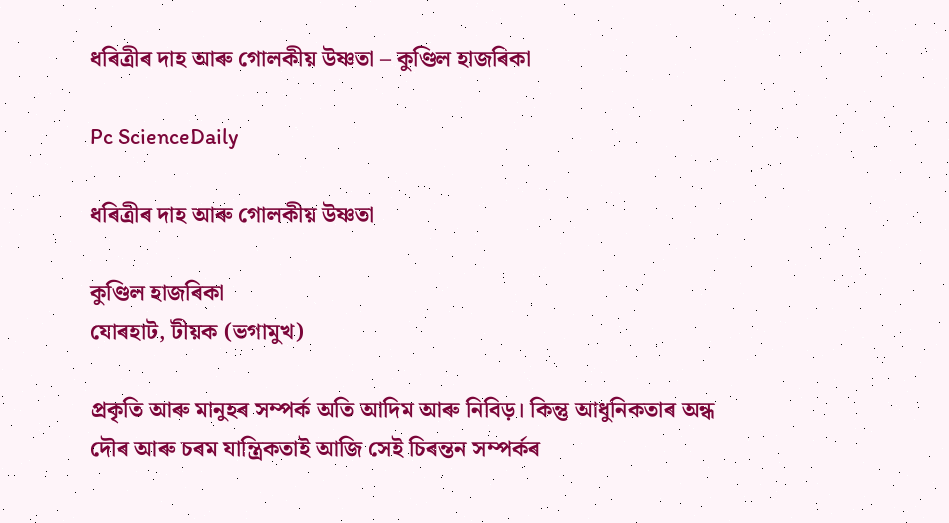ধৰিত্ৰীৰ দাহ আৰু গোলকীয় উষ্ণতা – কুণ্ডিল হাজৰিকা

Pc ScienceDaily

ধৰিত্ৰীৰ দাহ আৰু গোলকীয় উষ্ণতা

কুণ্ডিল হাজৰিকা
যোৰহাট, টীয়ক (ভগামুখ)

প্ৰকৃতি আৰু মানুহৰ সম্পৰ্ক অতি আদিম আৰু নিবিড়। কিন্তু আধুনিকতাৰ অন্ধ দৌৰ আৰু চৰম যান্ত্ৰিকতাই আজি সেই চিৰন্তন সম্পৰ্কৰ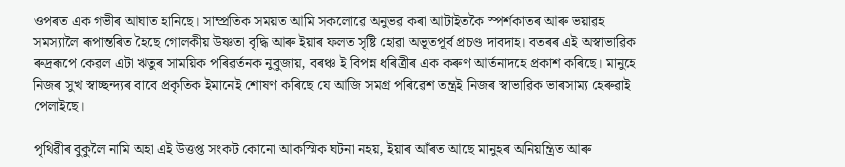ওপৰত এক গভীৰ আঘাত হানিছে। সাম্প্ৰতিক সময়ত আমি সকলোৱে অনুভৱ কৰা আটাইতকৈ স্পৰ্শকাতৰ আৰু ভয়াৱহ সমস্যালৈ ৰূপান্তৰিত হৈছে গোলকীয় উষ্ণতা বৃদ্ধি আৰু ইয়াৰ ফলত সৃষ্টি হোৱা অভূতপূৰ্ব প্ৰচণ্ড দাবদাহ। বতৰৰ এই অস্বাভাৱিক ৰুদ্ৰৰূপে কেৱল এটা ঋতুৰ সাময়িক পৰিৱৰ্তনক নুবুজায়, বৰঞ্চ ই বিপন্ন ধৰিত্ৰীৰ এক কৰুণ আৰ্তনাদহে প্ৰকাশ কৰিছে। মানুহে নিজৰ সুখ স্বাচ্ছন্দ্যৰ বাবে প্ৰকৃতিক ইমানেই শোষণ কৰিছে যে আজি সমগ্ৰ পৰিৱেশ তন্ত্ৰই নিজৰ স্বাভাৱিক ভাৰসাম্য হেৰুৱাই পেলাইছে।

পৃথিৱীৰ বুকুলৈ নামি অহা এই উত্তপ্ত সংকট কোনো আকস্মিক ঘটনা নহয়, ইয়াৰ আঁৰত আছে মানুহৰ অনিয়ন্ত্ৰিত আৰু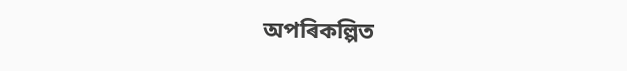অপৰিকল্পিত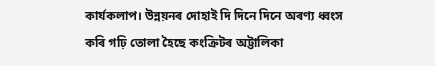কাৰ্যকলাপ। উন্নয়নৰ দোহাই দি দিনে দিনে অৰণ্য ধ্বংস কৰি গঢ়ি তোলা হৈছে কংক্ৰিটৰ অট্টালিকা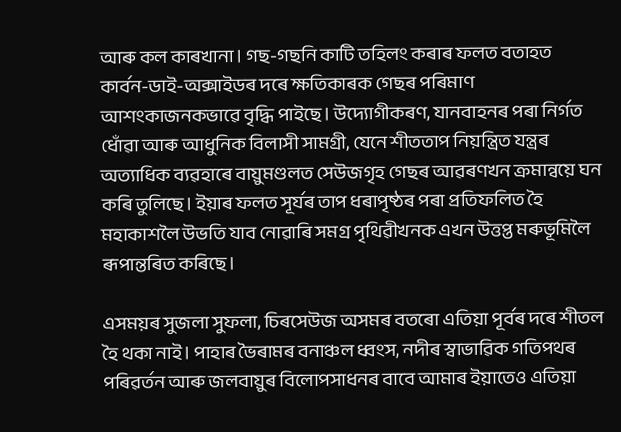আৰু কল কাৰখানা। গছ-গছনি কাটি তহিলং কৰাৰ ফলত বতাহত কাৰ্বন-ডাই-অক্সাইডৰ দৰে ক্ষতিকাৰক গেছৰ পৰিমাণ আশংকাজনকভাৱে বৃদ্ধি পাইছে। উদ্যোগীকৰণ, যানবাহনৰ পৰা নিৰ্গত ধোঁৱা আৰু আধুনিক বিলাসী সামগ্ৰী, যেনে শীততাপ নিয়ন্ত্ৰিত যন্ত্ৰৰ অত্যাধিক ব্যৱহাৰে বায়ুমণ্ডলত সেউজগৃহ গেছৰ আৱৰণখন ক্ৰমান্বয়ে ঘন কৰি তুলিছে। ইয়াৰ ফলত সূৰ্যৰ তাপ ধৰাপৃষ্ঠৰ পৰা প্ৰতিফলিত হৈ মহাকাশলৈ উভতি যাব নোৱাৰি সমগ্ৰ পৃথিৱীখনক এখন উত্তপ্ত মৰুভূমিলৈ ৰূপান্তৰিত কৰিছে।

এসময়ৰ সুজলা সুফলা, চিৰসেউজ অসমৰ বতৰো এতিয়া পূৰ্বৰ দৰে শীতল হৈ থকা নাই। পাহাৰ ভৈৰামৰ বনাঞ্চল ধ্বংস, নদীৰ স্বাভাৱিক গতিপথৰ পৰিৱৰ্তন আৰু জলবায়ুৰ বিলোপসাধনৰ বাবে আমাৰ ইয়াতেও এতিয়া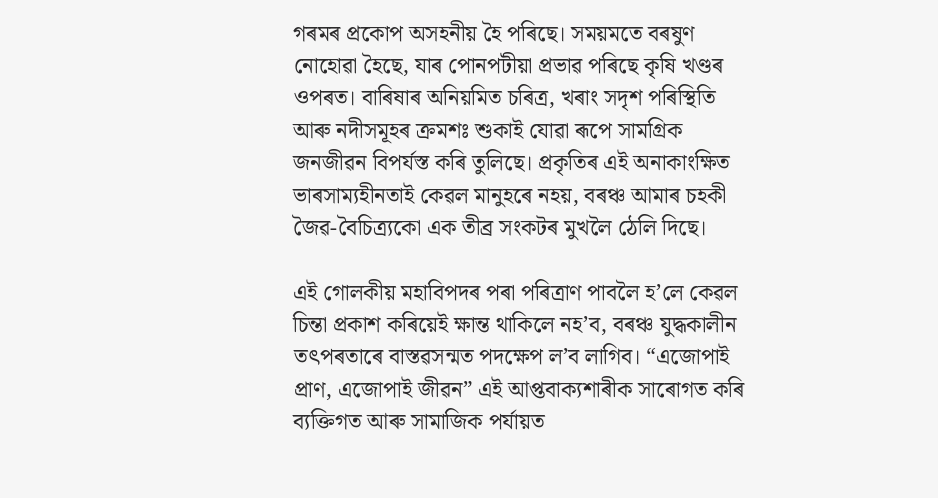গৰমৰ প্ৰকোপ অসহনীয় হৈ পৰিছে। সময়মতে বৰষুণ নোহোৱা হৈছে, যাৰ পোনপটীয়া প্ৰভাৱ পৰিছে কৃষি খণ্ডৰ ওপৰত। বাৰিষাৰ অনিয়মিত চৰিত্ৰ, খৰাং সদৃশ পৰিস্থিতি আৰু নদীসমূহৰ ক্ৰমশঃ শুকাই যোৱা ৰূপে সামগ্ৰিক জনজীৱন বিপৰ্যস্ত কৰি তুলিছে। প্ৰকৃতিৰ এই অনাকাংক্ষিত ভাৰসাম্যহীনতাই কেৱল মানুহৰে নহয়, বৰঞ্চ আমাৰ চহকী জৈৱ-বৈচিত্ৰ্যকো এক তীব্ৰ সংকটৰ মুখলৈ ঠেলি দিছে।

এই গোলকীয় মহাবিপদৰ পৰা পৰিত্ৰাণ পাবলৈ হ’লে কেৱল চিন্তা প্ৰকাশ কৰিয়েই ক্ষান্ত থাকিলে নহ’ব, বৰঞ্চ যুদ্ধকালীন তৎপৰতাৰে বাস্তৱসন্মত পদক্ষেপ ল’ব লাগিব। “এজোপাই প্ৰাণ, এজোপাই জীৱন” এই আপ্তবাক্যশাৰীক সাৰোগত কৰি ব্যক্তিগত আৰু সামাজিক পৰ্যায়ত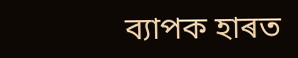ব্যাপক হাৰত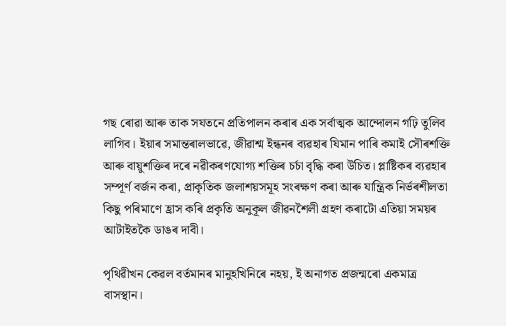গছ ৰোৱা আৰু তাক সযতনে প্ৰতিপালন কৰাৰ এক সৰ্বাত্মক আন্দোলন গঢ়ি তুলিব লাগিব। ইয়াৰ সমান্তৰালভাৱে, জীৱাশ্ম ইন্ধনৰ ব্যৱহাৰ যিমান পাৰি কমাই সৌৰশক্তি আৰু বায়ুশক্তিৰ দৰে নৱীকৰণযোগ্য শক্তিৰ চৰ্চা বৃদ্ধি কৰা উচিত। প্লাষ্টিকৰ ব্যৱহাৰ সম্পূৰ্ণ বৰ্জন কৰা, প্ৰাকৃতিক জলাশয়সমূহ সংৰক্ষণ কৰা আৰু যান্ত্ৰিক নিৰ্ভৰশীলতা কিছু পৰিমাণে হ্ৰাস কৰি প্ৰকৃতি অনুকূল জীৱনশৈলী গ্ৰহণ কৰাটো এতিয়া সময়ৰ আটাইতকৈ ডাঙৰ দাবী।

পৃথিৱীখন কেৱল বৰ্তমানৰ মানুহখিনিৰে নহয়, ই অনাগত প্ৰজন্মৰো একমাত্ৰ বাসস্থান।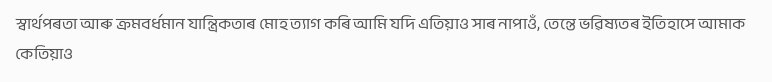স্বাৰ্থপৰতা আৰু ক্ৰমবৰ্ধমান যান্ত্ৰিকতাৰ মোহ ত্যাগ কৰি আমি যদি এতিয়াও সাৰ নাপাওঁ, তেন্তে ভৱিষ্যতৰ ইতিহাসে আমাক কেতিয়াও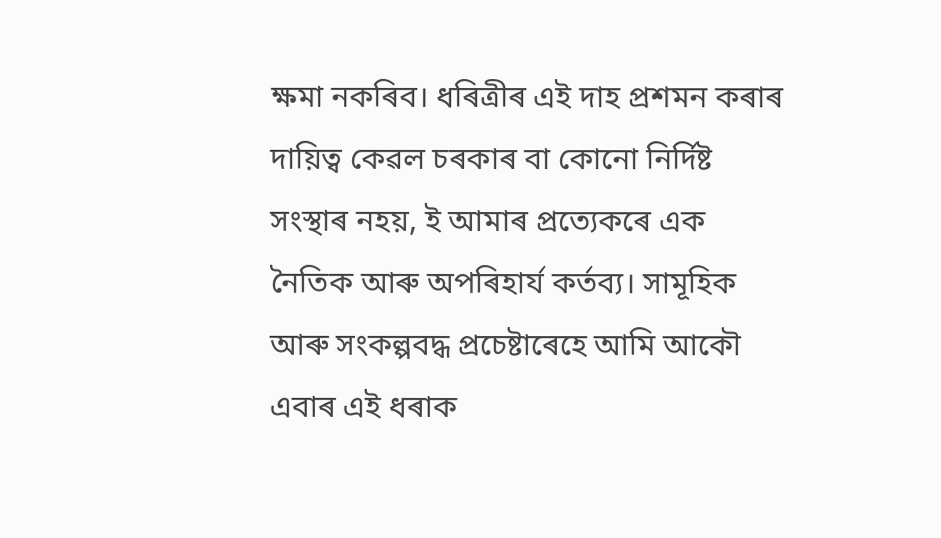ক্ষমা নকৰিব। ধৰিত্ৰীৰ এই দাহ প্ৰশমন কৰাৰ দায়িত্ব কেৱল চৰকাৰ বা কোনো নিৰ্দিষ্ট সংস্থাৰ নহয়, ই আমাৰ প্ৰত্যেকৰে এক নৈতিক আৰু অপৰিহাৰ্য কৰ্তব্য। সামূহিক আৰু সংকল্পবদ্ধ প্ৰচেষ্টাৰেহে আমি আকৌ এবাৰ এই ধৰাক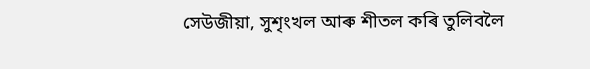সেউজীয়া, সুশৃংখল আৰু শীতল কৰি তুলিবলৈ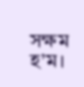সক্ষম হ’ম।